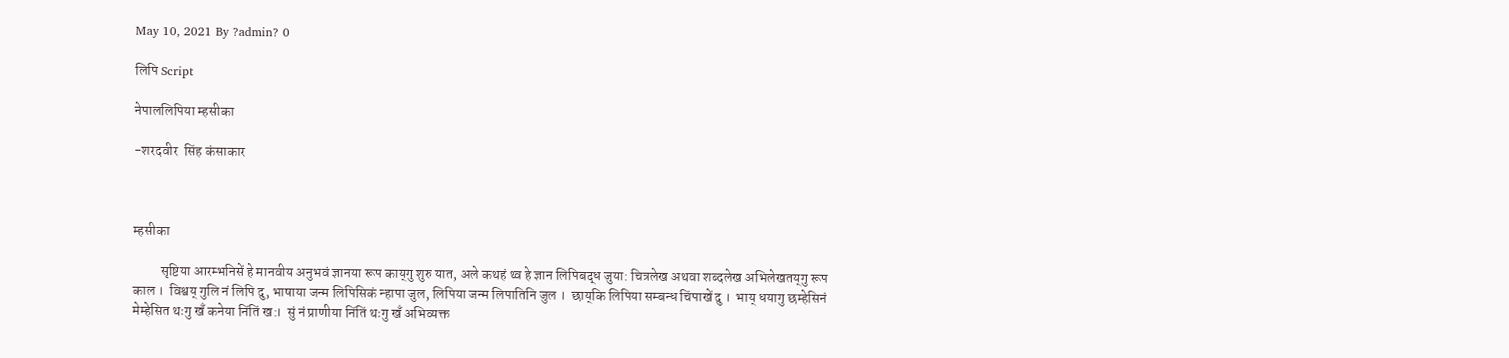May 10, 2021 By ?admin? 0

लिपि Script

नेपाललिपिया म्हसीका

-शरदवीर  सिंह कंसाकार



म्हसीका

          सृष्टिया आरम्भनिसें हे मानवीय अनुभवं ज्ञानया रूप काय‌्गु शुरु यात, अले कथहं थ्व हे ज्ञान लिपिबद्ध जुया: चित्रलेख अथवा शब्दलेख अभिलेखतय‌्गु रूप काल ।  विश्वय्‌ गुलि नं लिपि दु, भाषाया जन्म लिपिसिकं न्हापा जुल, लिपिया जन्म लिपातिनि जुल ।  छाय‌्कि लिपिया सम्बन्ध चिंपाखें दु ।  भाय्‌ धयागु छम्हेसिनं मेम्हेसित थःगु खँ कनेया निंतिं ख:।  सुं नं प्राणीया निंतिं थःगु खँ अभिव्यक्त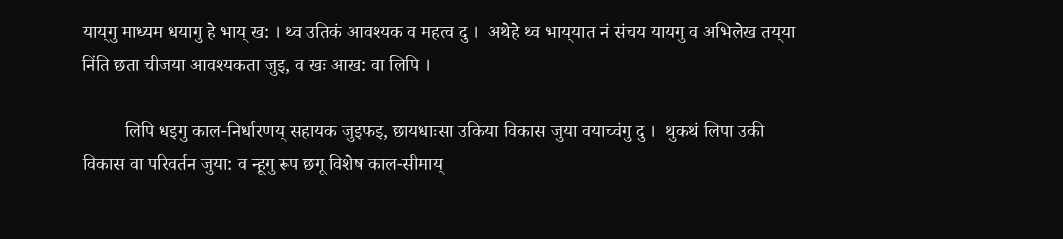याय्‌गु माध्यम धयागु हे भाय्‌ ख: । थ्व उतिकं आवश्यक व महत्व दु ।  अथेहे थ्व भाय्‌यात नं संचय यायगु व अभिलेख तय्‌या निंति छता चीजया आवश्यकता जुइ, व खः आख: वा लिपि ।

         लिपि धइगु काल-निर्धारणय्‌ सहायक जुइफइ, छायधाःसा उकिया विकास जुया वयाच्वंगु दु ।  थुकथं लिपा उकी विकास वा परिवर्तन जुया: व न्हूगु रूप छगू विशेष काल-सीमाय्‌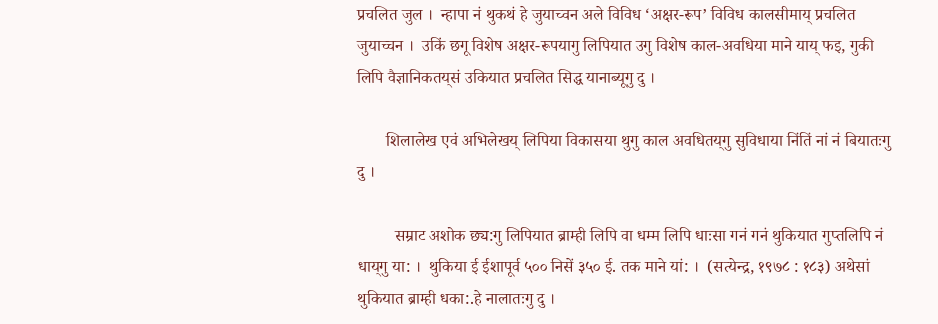प्रचलित जुल ।  न्हापा नं थुकथं हे जुयाच्वन अले विविध ‘अक्षर-रूप’ विविध कालसीमाय्‌ प्रचलित जुयाच्चन ।  उकिं छगू विशेष अक्षर-रूपयागु लिपियात उगु विशेष काल-अवधिया माने याय्‌ फइ, गुकी लिपि वैज्ञानिकतय्‌सं उकियात प्रचलित सिद्ध यानाब्यूगु दु ।

       शिलालेख एवं अभिलेखय्‌ लिपिया विकासया थुगु काल अवधितय‌्गु सुविधाया निंतिं नां नं बियातःगु दु ।

         सम्राट अशोक छ्य:गु लिपियात ब्राम्ही लिपि वा धम्म लिपि धाःसा गनं गनं थुकियात गुप्तलिपि नं धाय्‌गु या: ।  थुकिया ई ईशापूर्व ५०० निसें ३५० ई. तक माने यां: ।  (सत्येन्द्र, १९७८ : १८३) अथेसां थुकियात ब्राम्ही धका:.हे नालातःगु दु ।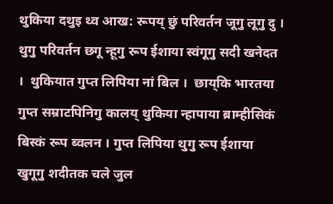थुकिया दथुइ थ्व आख: रूपय्‌ छुं परिवर्तन जूगु लूगु दु । थुगु परिवर्तन छगू न्हूगु रूप ईशाया स्वंगूगु सदी खनेदत ।  थुकियात गुप्त लिपिया नां बिल ।  छाय‌्कि भारतया गुप्त सम्राटपिनिगु कालय्‌ थुकिया न्हापाया ब्राम्हीसिकं बिस्कं रूप ब्वलन । गुप्त लिपिया थुगु रूप ईशाया खुगूगु शदीतक चले जुल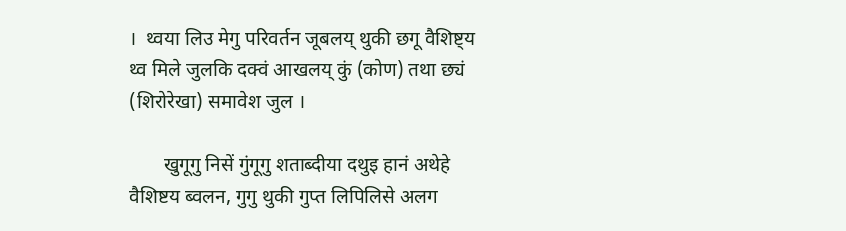।  थ्वया लिउ मेगु परिवर्तन जूबलय्‌ थुकी छगू वैशिष्ट‌्य थ्व मिले जुलकि दक्वं आखलय्‌ कुं (कोण) तथा छ्यं (शिरोरेखा) समावेश जुल ।

       खुगूगु निसें गुंगूगु शताब्दीया दथुइ हानं अथेहे वैशिष्ट‌य ब्वलन, गुगु थुकी गुप्त लिपिलिसे अलग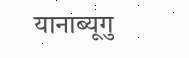यानाब्यूगु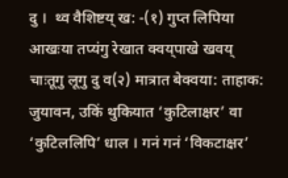दु ।  थ्व वैशिष्ट‌य् ख: -(१) गुप्त लिपिया आखःया तप्यंगु रेखात क्वय‌्पाखे खवय्‌ चाःतूगु लूगु दु व(२) मात्रात बेक्वया: ताहाक: जुयावन, उकिं थुकियात ‘कुटिलाक्षर’ वा ‘कुटिललिपि’ धाल । गनं गनं ‘विकटाक्षर’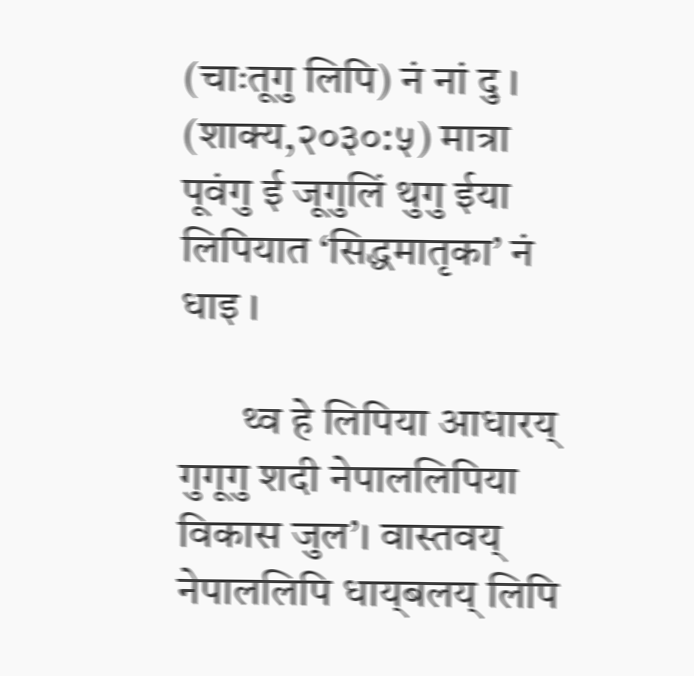(चाःतूगु लिपि) नं नां दु ।  (शाक्य,२०३०:५) मात्रा पूवंगु ई जूगुलिं थुगु ईया लिपियात ‘सिद्धमातृका’ नं धाइ ।

       थ्व हे लिपिया आधारय्‌ गुगूगु शदी नेपाललिपिया विकास जुल’। वास्तवय्‌ नेपाललिपि धाय‌्बलय्‌ लिपि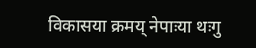विकासया क्रमय्‌ नेपाःया थःगु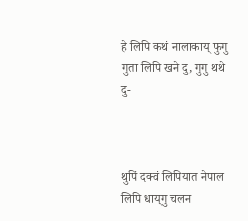हे लिपि कथं नालाकाय्‌ फुगु गुता लिपि खने दु, गुगु थथे दु-



थुपिं दक्वं लिपियात नेपाल लिपि धाय्‌गु चलन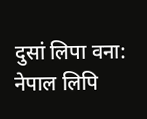दुसां लिपा वना: नेपाल लिपि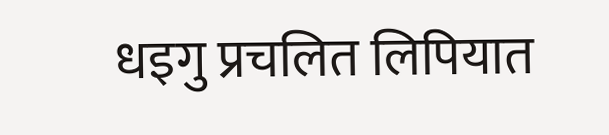धइगु प्रचलित लिपियात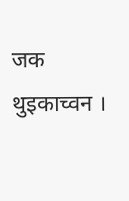जक थुइकाच्वन ।